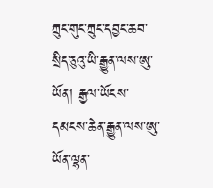ཀྲུང་གུང་ཀྲུང་དབྱང་ཆབ་སྲིད་ཅུའུ་ཡི་རྒྱུན་ལས་ཨུ་ཡོན། རྒྱལ་ཡོངས་དམངས་ཆེན་རྒྱུན་ལས་ཨུ་ཡོན་ལྷན་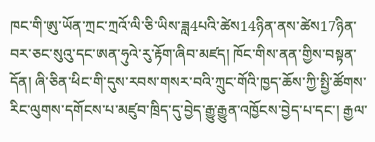ཁང་གི་ཨུ་ཡོན་ཀྲང་ཀྲའོ་ལི་ཅི་ཡིས་ཟླ4པའི་ཚེས14ཉིན་ནས་ཚེས17ཉིན་བར་ཅང་སུའུ་དང་ཨན་ཧུའེ་རུ་རྟོག་ཞིབ་མཛད། ཁོང་གིས་ནན་གྱིས་བསྟན་དོན། ཞི་ཅིན་ཕིང་གི་དུས་རབས་གསར་བའི་ཀྲུང་གོའི་ཁྱད་ཆོས་ཀྱི་སྤྱི་ཚོགས་རིང་ལུགས་དགོངས་པ་མཛུབ་ཁྲིད་དུ་བྱེད་རྒྱུ་རྒྱུན་འཁྱོངས་བྱེད་པ་དང་། རྒྱལ་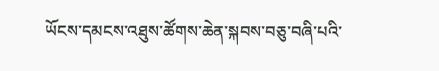ཡོངས་དམངས་འཐུས་ཚོགས་ཆེན་སྐབས་བཅུ་བཞི་པའི་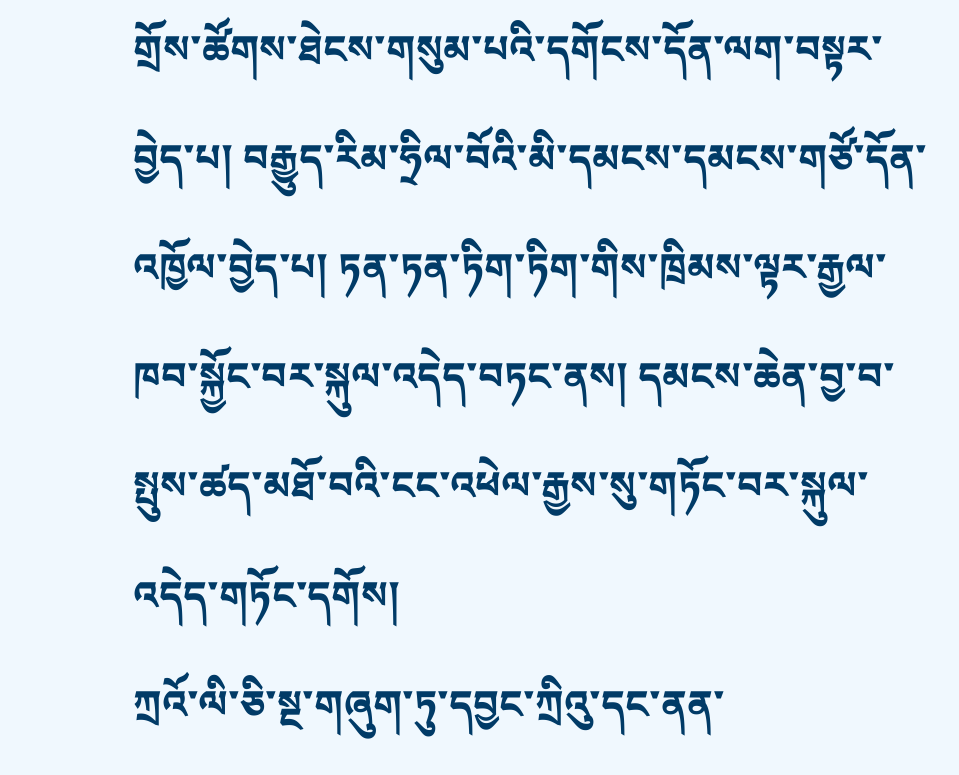གྲོས་ཚོགས་ཐེངས་གསུམ་པའི་དགོངས་དོན་ལག་བསྟར་བྱེད་པ། བརྒྱུད་རིམ་ཧྲིལ་བོའི་མི་དམངས་དམངས་གཙོ་དོན་འཁྱོལ་བྱེད་པ། ཏན་ཏན་ཏིག་ཏིག་གིས་ཁྲིམས་ལྟར་རྒྱལ་ཁབ་སྐྱོང་བར་སྐུལ་འདེད་བཏང་ནས། དམངས་ཆེན་བྱ་བ་སྤུས་ཚད་མཐོ་བའི་ངང་འཕེལ་རྒྱས་སུ་གཏོང་བར་སྐུལ་འདེད་གཏོང་དགོས།
ཀྲའོ་ལི་ཅི་སྔ་གཞུག་ཏུ་དབྱང་ཀྲིའུ་དང་ནན་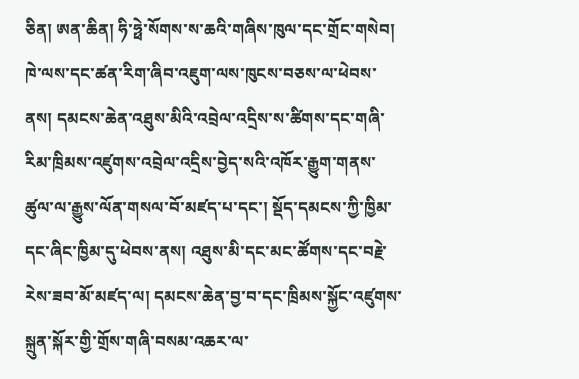ཅིན། ཨན་ཆིན། ཧི་ཧྥེ་སོགས་ས་ཆའི་གཞིས་ཁུལ་དང་གྲོང་གསེབ། ཁེ་ལས་དང་ཚན་རིག་ཞིབ་འཇུག་ལས་ཁུངས་བཅས་ལ་ཕེབས་ནས། དམངས་ཆེན་འཐུས་མིའི་འབྲེལ་འདྲིས་ས་ཚིགས་དང་གཞི་རིམ་ཁྲིམས་འཛུགས་འབྲེལ་འདྲིས་བྱེད་སའི་འཁོར་རྒྱུག་གནས་ཚུལ་ལ་རྒྱུས་ལོན་གསལ་བོ་མཛད་པ་དང་། སྡོད་དམངས་ཀྱི་ཁྱིམ་དང་ཞིང་ཁྱིམ་དུ་ཕེབས་ནས། འཐུས་མི་དང་མང་ཚོགས་དང་བརྗེ་རེས་ཟབ་མོ་མཛད་ལ། དམངས་ཆེན་བྱ་བ་དང་ཁྲིམས་སྐྱོང་འཛུགས་སྐྲུན་སྐོར་གྱི་གྲོས་གཞི་བསམ་འཆར་ལ་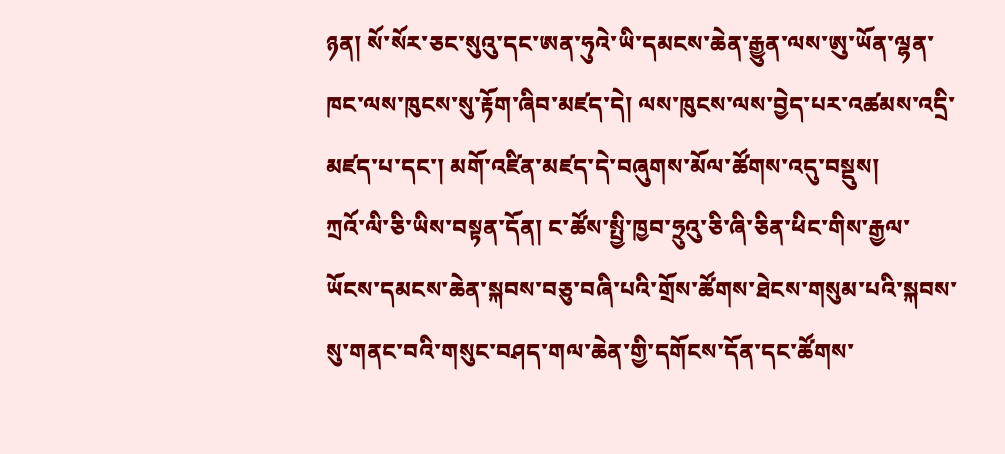ཉན། སོ་སོར་ཅང་སུའུ་དང་ཨན་ཧུའེ་ཡི་དམངས་ཆེན་རྒྱུན་ལས་ཨུ་ཡོན་ལྷན་ཁང་ལས་ཁུངས་སུ་རྟོག་ཞིབ་མཛད་དེ། ལས་ཁུངས་ལས་བྱེད་པར་འཚམས་འདྲི་མཛད་པ་དང་། མགོ་འཛིན་མཛད་དེ་བཞུགས་མོལ་ཚོགས་འདུ་བསྡུས།
ཀྲའོ་ལི་ཅི་ཡིས་བསྟན་དོན། ང་ཚོས་སྤྱི་ཁྱབ་ཧྲུའུ་ཅི་ཞི་ཅིན་ཕིང་གིས་རྒྱལ་ཡོངས་དམངས་ཆེན་སྐབས་བཅུ་བཞི་པའི་གྲོས་ཚོགས་ཐེངས་གསུམ་པའི་སྐབས་སུ་གནང་བའི་གསུང་བཤད་གལ་ཆེན་གྱི་དགོངས་དོན་དང་ཚོགས་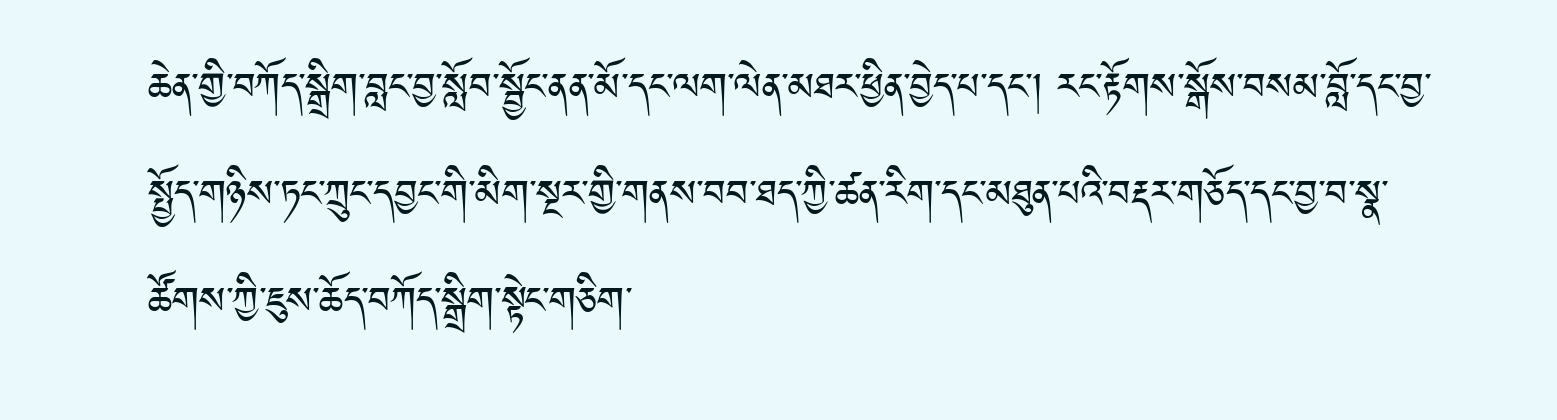ཆེན་གྱི་བཀོད་སྒྲིག་བླང་བྱ་སློབ་སྦྱོང་ནན་མོ་དང་ལག་ལེན་མཐར་ཕྱིན་བྱེད་པ་དང་། རང་རྟོགས་སྒོས་བསམ་བློ་དང་བྱ་སྤྱོད་གཉིས་ཏང་ཀྲུང་དབྱང་གི་མིག་སྔར་གྱི་གནས་བབ་ཐད་ཀྱི་ཚན་རིག་དང་མཐུན་པའི་བརྡར་གཅོད་དང་བྱ་བ་སྣ་ཚོགས་ཀྱི་ཇུས་ཆོད་བཀོད་སྒྲིག་སྟེང་གཅིག་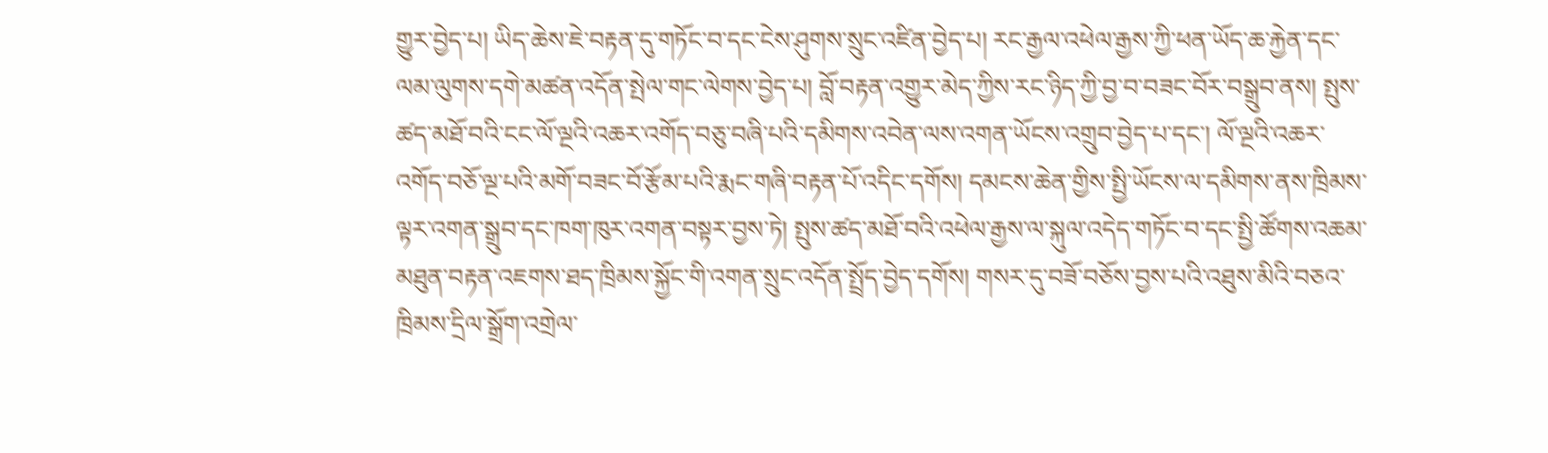གྱུར་བྱེད་པ། ཡིད་ཆེས་ཇེ་བརྟན་དུ་གཏོང་བ་དང་ངེས་ཤུགས་སྲུང་འཛིན་བྱེད་པ། རང་རྒྱལ་འཕེལ་རྒྱས་ཀྱི་ཕན་ཡོད་ཆ་རྐྱེན་དང་ལམ་ལུགས་དགེ་མཚན་འདོན་སྤེལ་གང་ལེགས་བྱེད་པ། བློ་བརྟན་འགྱུར་མེད་ཀྱིས་རང་ཉིད་ཀྱི་བྱ་བ་བཟང་བོར་བསྒྲུབ་ནས། སྤུས་ཚད་མཐོ་བའི་ངང་ལོ་ལྔའི་འཆར་འགོད་བཅུ་བཞི་པའི་དམིགས་འབེན་ལས་འགན་ཡོངས་འགྲུབ་བྱེད་པ་དང་། ལོ་ལྔའི་འཆར་འགོད་བཅོ་ལྔ་པའི་མགོ་བཟང་བོ་རྩོམ་པའི་རྨང་གཞི་བརྟན་པོ་འདིང་དགོས། དམངས་ཆེན་གྱིས་སྤྱི་ཡོངས་ལ་དམིགས་ནས་ཁྲིམས་ལྟར་འགན་སྒྲུབ་དང་ཁག་ཁུར་འགན་བསྟར་བྱས་ཏེ། སྤུས་ཚད་མཐོ་བའི་འཕེལ་རྒྱས་ལ་སྐུལ་འདེད་གཏོང་བ་དང་སྤྱི་ཚོགས་འཆམ་མཐུན་བརྟན་འཇགས་ཐད་ཁྲིམས་སྐྱོང་གི་འགན་སྲུང་འདོན་སྤྲོད་བྱེད་དགོས། གསར་དུ་བཟོ་བཅོས་བྱས་པའི་འཐུས་མིའི་བཅའ་ཁྲིམས་དྲིལ་སྒྲོག་འགྲེལ་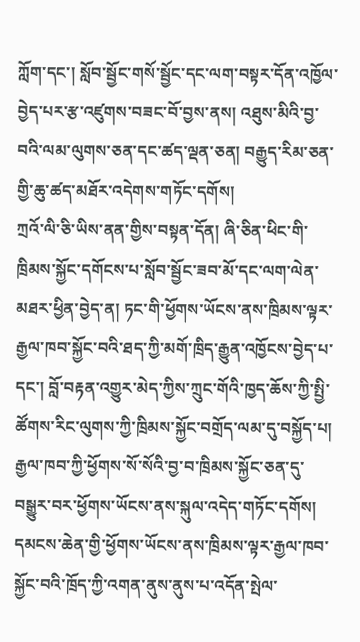ཀློག་དང་། སློབ་སྦྱོང་གསོ་སྦྱོང་དང་ལག་བསྟར་དོན་འཁྱོལ་བྱེད་པར་རྩ་འཛུགས་བཟང་བོ་བྱས་ནས། འཐུས་མིའི་བྱ་བའི་ལམ་ལུགས་ཅན་དང་ཚད་ལྡན་ཅན། བརྒྱུད་རིམ་ཅན་གྱི་ཆུ་ཚད་མཐོར་འདེགས་གཏོང་དགོས།
ཀྲའོ་ལི་ཅི་ཡིས་ནན་གྱིས་བསྟན་དོན། ཞི་ཅིན་ཕིང་གི་ཁྲིམས་སྐྱོང་དགོངས་པ་སློབ་སྦྱོང་ཟབ་མོ་དང་ལག་ལེན་མཐར་ཕྱིན་བྱེད་ན། ཏང་གི་ཕྱོགས་ཡོངས་ནས་ཁྲིམས་ལྟར་རྒྱལ་ཁབ་སྐྱོང་བའི་ཐད་ཀྱི་མགོ་ཁྲིད་རྒྱུན་འཁྱོངས་བྱེད་པ་དང་། བློ་བརྟན་འགྱུར་མེད་ཀྱིས་ཀྲུང་གོའི་ཁྱད་ཆོས་ཀྱི་སྤྱི་ཚོགས་རིང་ལུགས་ཀྱི་ཁྲིམས་སྐྱོང་བགྲོད་ལམ་དུ་བསྐྱོད་པ། རྒྱལ་ཁབ་ཀྱི་ཕྱོགས་སོ་སོའི་བྱ་བ་ཁྲིམས་སྐྱོང་ཅན་དུ་བསྒྱུར་བར་ཕྱོགས་ཡོངས་ནས་སྐུལ་འདེད་གཏོང་དགོས། དམངས་ཆེན་གྱི་ཕྱོགས་ཡོངས་ནས་ཁྲིམས་ལྟར་རྒྱལ་ཁབ་སྐྱོང་བའི་ཁྲོད་ཀྱི་འགན་ནུས་ནུས་པ་འདོན་སྤེལ་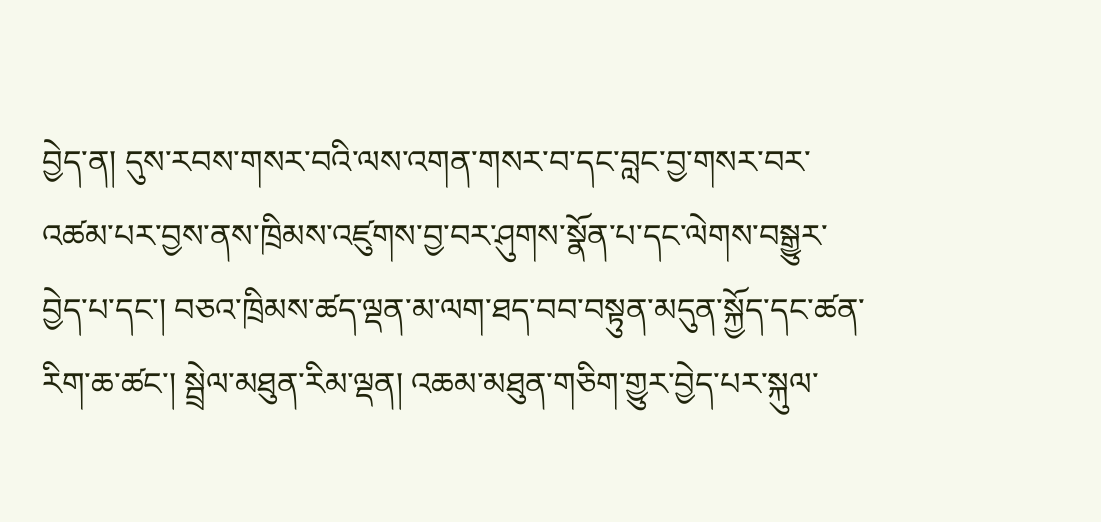བྱེད་ན། དུས་རབས་གསར་བའི་ལས་འགན་གསར་བ་དང་བླང་བྱ་གསར་བར་འཚམ་པར་བྱས་ནས་ཁྲིམས་འཛུགས་བྱ་བར་ཤུགས་སྣོན་པ་དང་ལེགས་བསྒྱུར་བྱེད་པ་དང་། བཅའ་ཁྲིམས་ཚད་ལྡན་མ་ལག་ཐད་བབ་བསྟུན་མདུན་སྐྱོད་དང་ཚན་རིག་ཆ་ཚང་། སྦྲེལ་མཐུན་རིམ་ལྡན། འཆམ་མཐུན་གཅིག་གྱུར་བྱེད་པར་སྐུལ་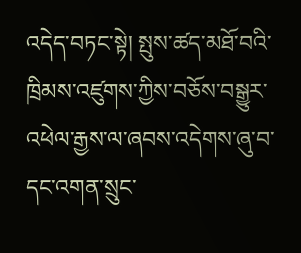འདེད་བཏང་སྟེ། སྤུས་ཚད་མཐོ་བའི་ཁྲིམས་འཛུགས་ཀྱིས་བཅོས་བསྒྱུར་འཕེལ་རྒྱས་ལ་ཞབས་འདེགས་ཞུ་བ་དང་འགན་སྲུང་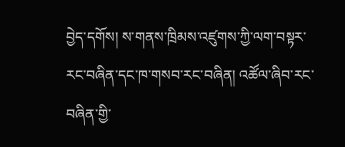བྱེད་དགོས། ས་གནས་ཁྲིམས་འཛུགས་ཀྱི་ལག་བསྟར་རང་བཞིན་དང་ཁ་གསབ་རང་བཞིན། འཚོལ་ཞིབ་རང་བཞིན་གྱི་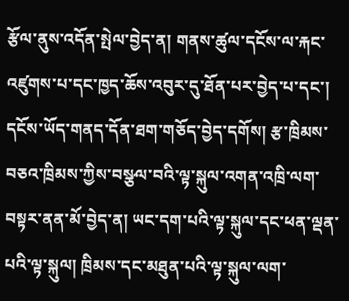རྩོལ་ནུས་འདོན་སྤེལ་བྱེད་ན། གནས་ཚུལ་དངོས་ལ་རྐང་འཛུགས་པ་དང་ཁྱད་ཆོས་འབུར་དུ་ཐོན་པར་བྱེད་པ་དང་། དངོས་ཡོད་གནད་དོན་ཐག་གཅོད་བྱེད་དགོས། རྩ་ཁྲིམས་བཅའ་ཁྲིམས་ཀྱིས་བསྩལ་བའི་ལྟ་སྐུལ་འགན་འཁྲི་ལག་བསྟར་ནན་མོ་བྱེད་ན། ཡང་དག་པའི་ལྟ་སྐུལ་དང་ཕན་ལྡན་པའི་ལྟ་སྐུལ། ཁྲིམས་དང་མཐུན་པའི་ལྟ་སྐུལ་ལག་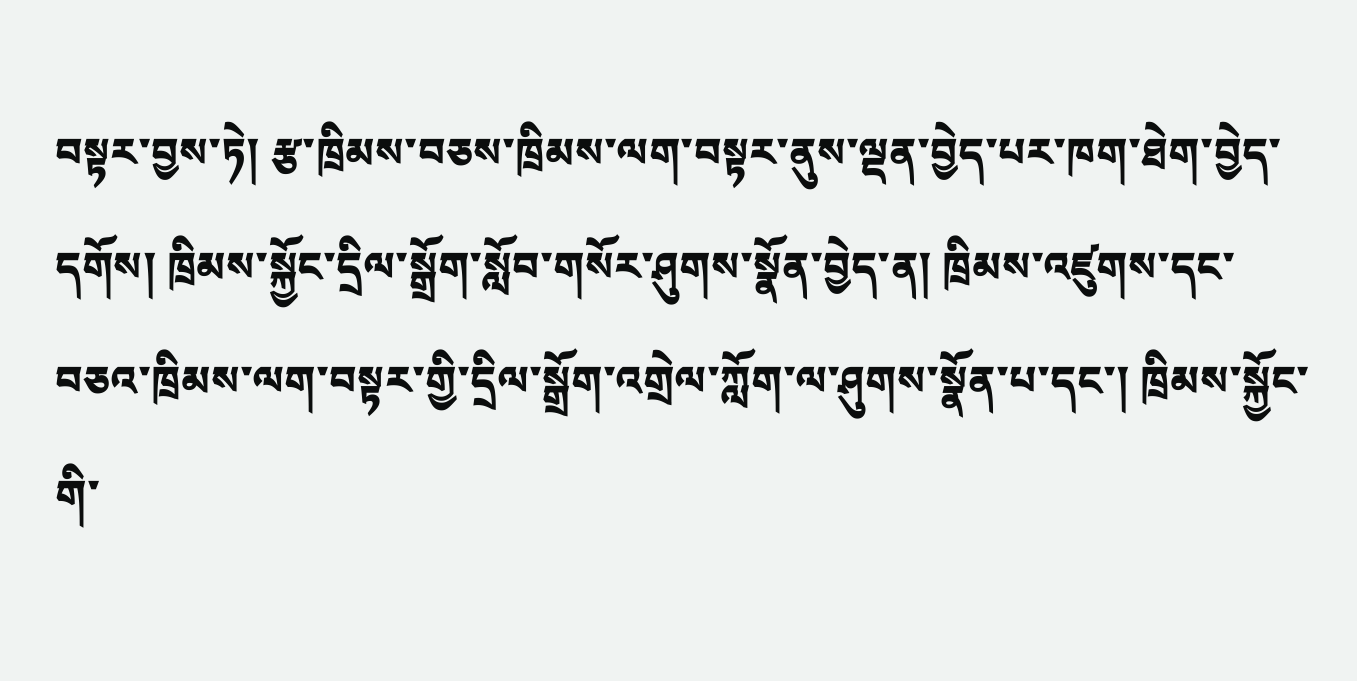བསྟར་བྱས་ཏེ། རྩ་ཁྲིམས་བཅས་ཁྲིམས་ལག་བསྟར་ནུས་ལྡན་བྱེད་པར་ཁག་ཐེག་བྱེད་དགོས། ཁྲིམས་སྐྱོང་དྲིལ་སྒྲོག་སློབ་གསོར་ཤུགས་སྣོན་བྱེད་ན། ཁྲིམས་འཛུགས་དང་བཅའ་ཁྲིམས་ལག་བསྟར་གྱི་དྲིལ་སྒྲོག་འགྲེལ་ཀློག་ལ་ཤུགས་སྣོན་པ་དང་། ཁྲིམས་སྐྱོང་གི་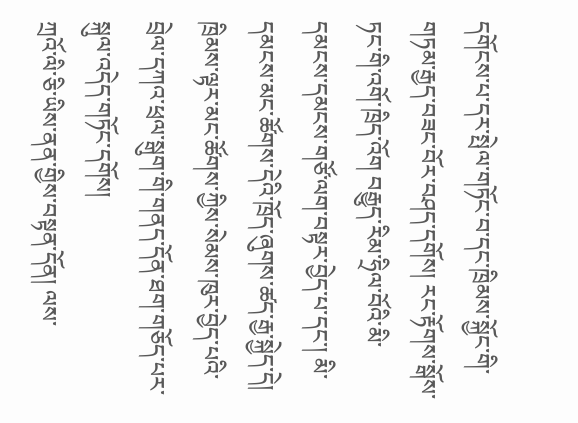དགོངས་པ་དར་སྤེལ་གཏོང་བ་དང་ཁྲིམས་སྐྱོང་གི་གཏམ་རྒྱད་བཟང་བོར་བཤད་དགོས། རང་རྟོགས་སྒོས་ཏང་གི་འགོ་ཁྲིད་འོག བརྒྱུད་རིམ་ཧྲིལ་བོའི་མི་དམངས་དམངས་གཙོ་ལག་བསྟར་བྱེད་པ་དང་། མི་དམངས་མང་ཚོགས་དེའི་ཁྲོད་ཞུགས་ཚད་རྒྱ་སྐྱེད་དེ། ཁྲིམས་ལྟར་མང་ཚོགས་ཀྱིས་སེམས་ཁུར་བྱེད་པའི་བྲེལ་དཀའ་ཕྲལ་སྒུག་གི་གནད་དོན་ཐག་གཅོད་པར་སྐུལ་འདེད་གཏོང་དགོས།
ཀྲའོ་ལི་ཅི་ཡིས་ནན་གྱིས་བསྟན་དོན། ལས་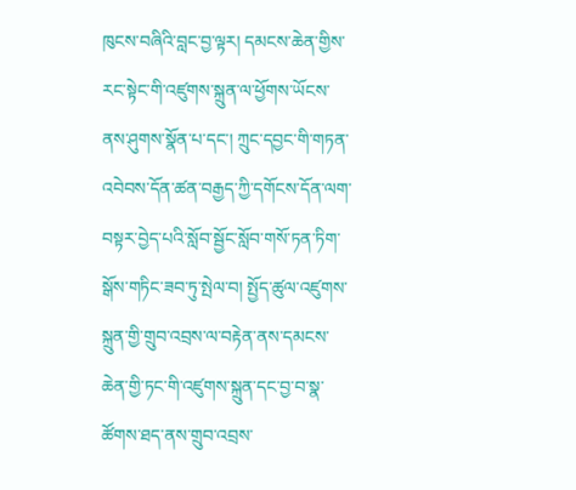ཁུངས་བཞིའི་བླང་བྱ་ལྟར། དམངས་ཆེན་གྱིས་རང་སྟེང་གི་འཛུགས་སྐྲུན་ལ་ཕྱོགས་ཡོངས་ནས་ཤུགས་སྣོན་པ་དང་། ཀྲུང་དབྱང་གི་གཏན་འབེབས་དོན་ཚན་བརྒྱད་ཀྱི་དགོངས་དོན་ལག་བསྟར་བྱེད་པའི་སློབ་སྦྱོང་སློབ་གསོ་ཏན་ཏིག་སྒོས་གཏིང་ཟབ་ཏུ་སྤེལ་བ། སྤྱོད་ཚུལ་འཛུགས་སྐྲུན་གྱི་གྲུབ་འབྲས་ལ་བརྟེན་ནས་དམངས་ཆེན་གྱི་ཏང་གི་འཛུགས་སྐྲུན་དང་བྱ་བ་སྣ་ཚོགས་ཐད་ནས་གྲུབ་འབྲས་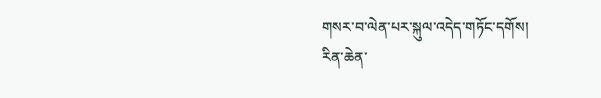གསར་བ་ལེན་པར་སྐུལ་འདེད་གཏོང་དགོས།
རིན་ཆེན་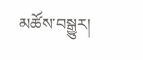མཚོས་བསྒྱུར།